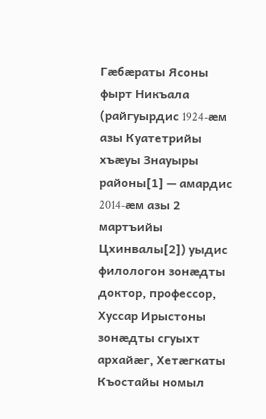Гæбæраты Ясоны фырт Никъала (райгуырдис 1924-æм азы Куатетрийы хъæуы Знауыры районы[1] — амардис 2014-æм азы 2 мартъийы Цхинвалы[2]) уыдис филологон зонæдты доктор, профессор, Хуссар Ирыстоны зонæдты сгуыхт архайæг, Хетæгкаты Къостайы номыл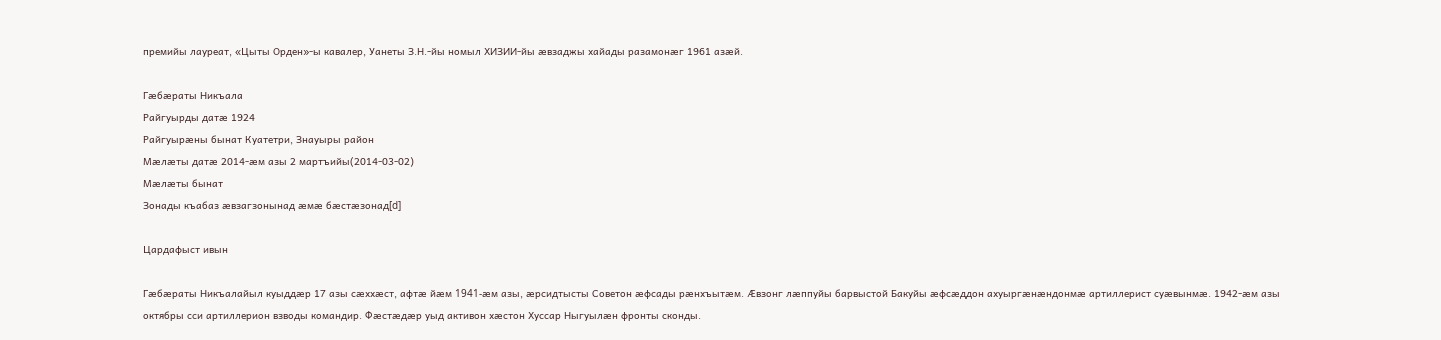премийы лауреат, «Цыты Орден»-ы кавалер, Уанеты З.Н.-йы номыл ХИЗИИ-йы æвзаджы хайады разамонæг 1961 азæй.

Гæбæраты Никъала
Райгуырды датæ 1924
Райгуырæны бынат Куатетри, Знауыры район
Мæлæты датæ 2014-æм азы 2 мартъийы(2014-03-02)
Мæлæты бынат
Зонады къабаз æвзагзонынад æмæ бæстæзонад[d]

Цардафыст ивын

Гæбæраты Никъалайыл куыддæр 17 азы сæххæст, афтæ йæм 1941-æм азы, æрсидтысты Советон æфсады рæнхъытæм. Æвзонг лæппуйы барвыстой Бакуйы æфсæддон ахуыргæнæндонмæ артиллерист суæвынмæ. 1942-æм азы октябры сси артиллерион взводы командир. Фæстæдæр уыд активон хæстон Хуссар Ныгуылæн фронты сконды.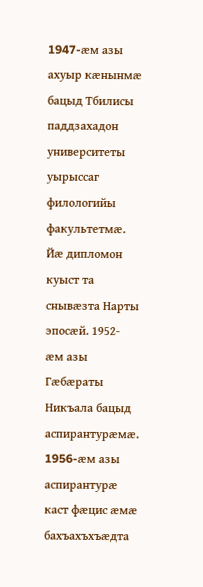1947-æм азы ахуыр кæнынмæ бацыд Тбилисы паддзахадон университеты уырыссаг филологийы факультетмæ. Йæ дипломон куыст та снывæзта Нарты эпосæй. 1952-æм азы Гæбæраты Никъала бацыд аспирантурæмæ. 1956-æм азы аспирантурæ каст фæцис æмæ бахъахъхъæдта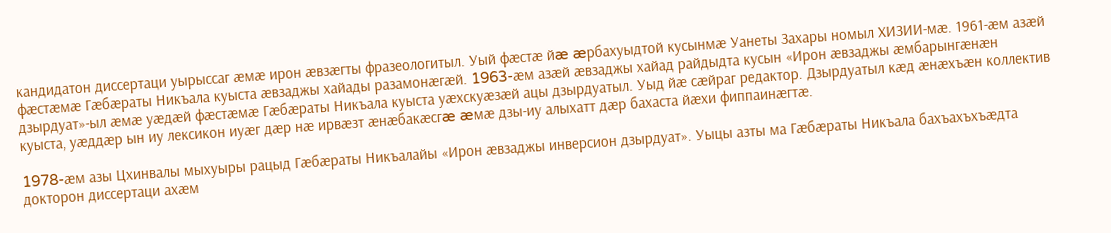кандидатон диссертаци уырыссаг æмæ ирон æвзæгты фразеологитыл. Уый фæстæ йæ æрбахуыдтой кусынмæ Уанеты Захары номыл ХИЗИИ-мæ. 1961-æм азæй фæстæмæ Гæбæраты Никъала куыста æвзаджы хайады разамонæгæй. 1963-æм азæй æвзаджы хайад райдыдта кусын «Ирон æвзаджы æмбарынгæнæн дзырдуат»-ыл æмæ уæдæй фæстæмæ Гæбæраты Никъала куыста уæхскуæзæй ацы дзырдуатыл. Уыд йæ сæйраг редактор. Дзырдуатыл кæд æнæхъæн коллектив куыста, уæддæр ын иу лексикон иуæг дæр нæ ирвæзт æнæбакæсгæ æмæ дзы-иу алыхатт дæр бахаста йæхи фиппаинæгтæ.

1978-æм азы Цхинвалы мыхуыры рацыд Гæбæраты Никъалайы «Ирон æвзаджы инверсион дзырдуат». Уыцы азты ма Гæбæраты Никъала бахъахъхъæдта докторон диссертаци ахæм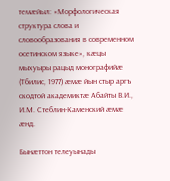темæйыл: «Морфологическая структура слова и словообразования в современном осетинском языке», кæцы мыхуыры рацыд монографийæ (Тбилис, 1977) æмæ йын стыр аргъ скодтой академиктæ Абайты В.И., И.М. Стеблин-Каменский æмæ æнд.

Бынæттон телеуынады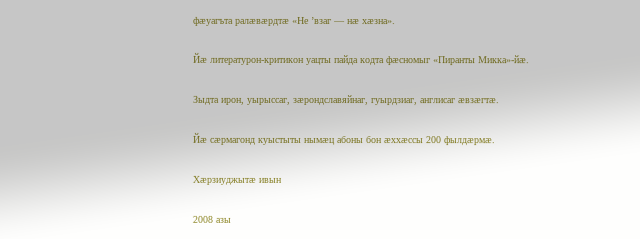фæуагъта ралæвæрдтæ «Не ’взаг — нæ хæзна».

Йæ литературон-критикон уацты пайда кодта фæсномыг «Пиранты Микка»-йæ.

Зыдта ирон, уырыссаг, зæрондславяйнаг, гуырдзиаг, англисаг æвзæгтæ.

Йæ сæрмагонд куыстыты нымæц абоны бон æххæссы 200 фылдæрмæ.

Хæрзиуджытæ ивын

2008 азы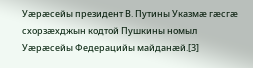Уæрæсейы президент В. Путины Указмæ гæсгæ схорзæхджын кодтой Пушкины номыл Уæрæсейы Федерацийы майданæй.[3]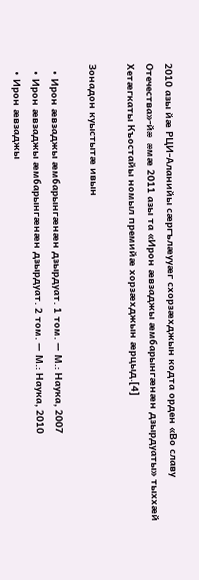2010 азы йæ РЦИ-Аланийы сæргълæууæг схорзæхджын кодта орден «Во славу Отечества»-йæ æмæ 2011 азы та «Ирон æвзаджы æмбарынгæнæн дзырдуаты» тыххæй Хетæгкаты Къостайы номыл премийæ хорзæхджын æрцыд.[4]

Зонадон куыстытæ ивын

  • Ирон æвзаджы æмбарынгæнæн дзырдуат. 1 том. — М.: Наука, 2007
  • Ирон æвзаджы æмбарынгæнæн дзырдуат. 2 том. — М.: Наука, 2010
  • Ирон æвзаджы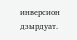инверсион дзырдуат.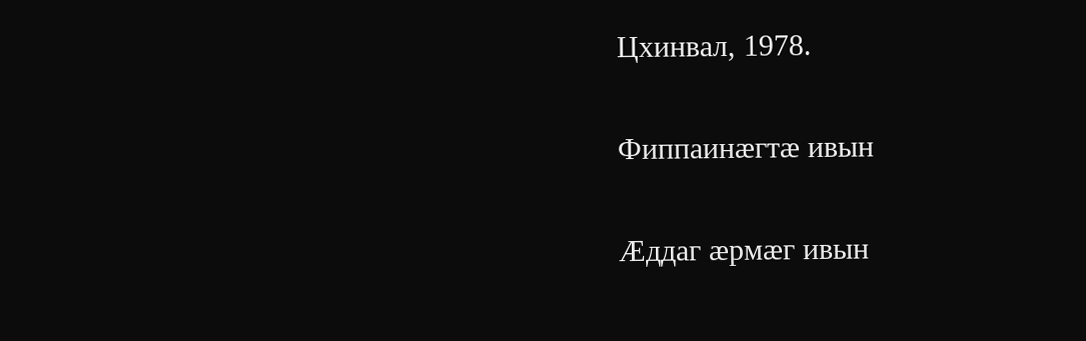Цхинвал, 1978.

Фиппаинæгтæ ивын

Æддаг æрмæг ивын